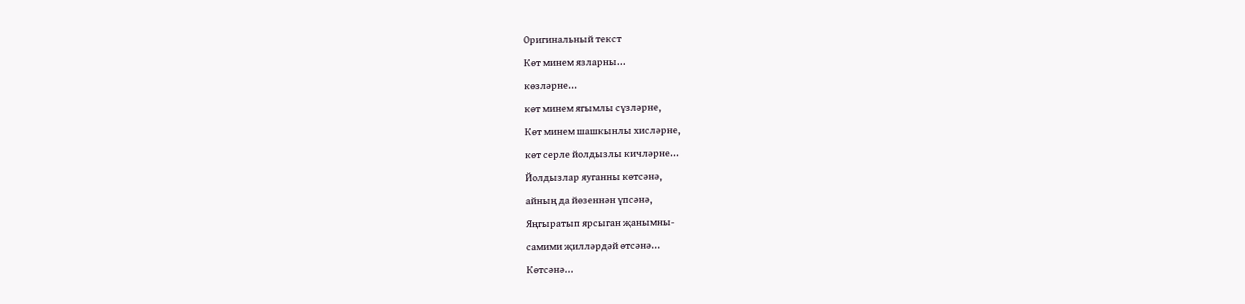Оригинальный текст
Көт минем язларны...
көзләрне...
көт минем ягымлы сүзләрне,
Көт минем шашкынлы хисләрне,
көт серле йолдызлы кичләрне...
Йолдызлар яуганны көтсәнә,
айның да йөзеннән үпсәнә,
Яңгыратып ярсыган җанымны-
самими җилләрдәй өтсәнә...
Көтсәнә...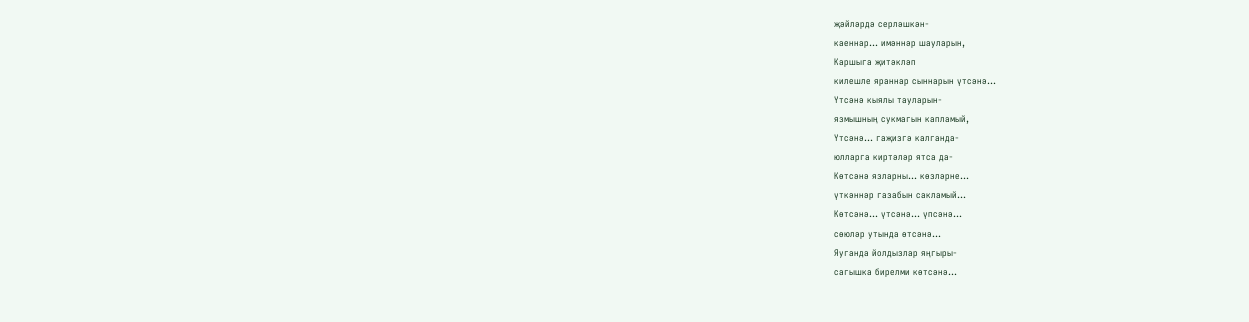җәйләрдә серләшкән-
каеннар... имәннәр шауларын,
Каршыга җитәкләп
килешле яраннар сыннарын үтсәнә...
Үтсәнә кыялы тауларын-
язмышның сукмагын капламый,
Үтсәнә... гаҗизгә калганда-
юлларга киртәләр ятса да-
Көтсәнә язларны... көзләрне...
үткәннәр газабын сакламый...
Көтсәнә... үтсәнә... үпсәнә...
сөюләр утында өтсәнә...
Яуганда йолдызлар яңгыры-
сагышка бирелми көтсәнә...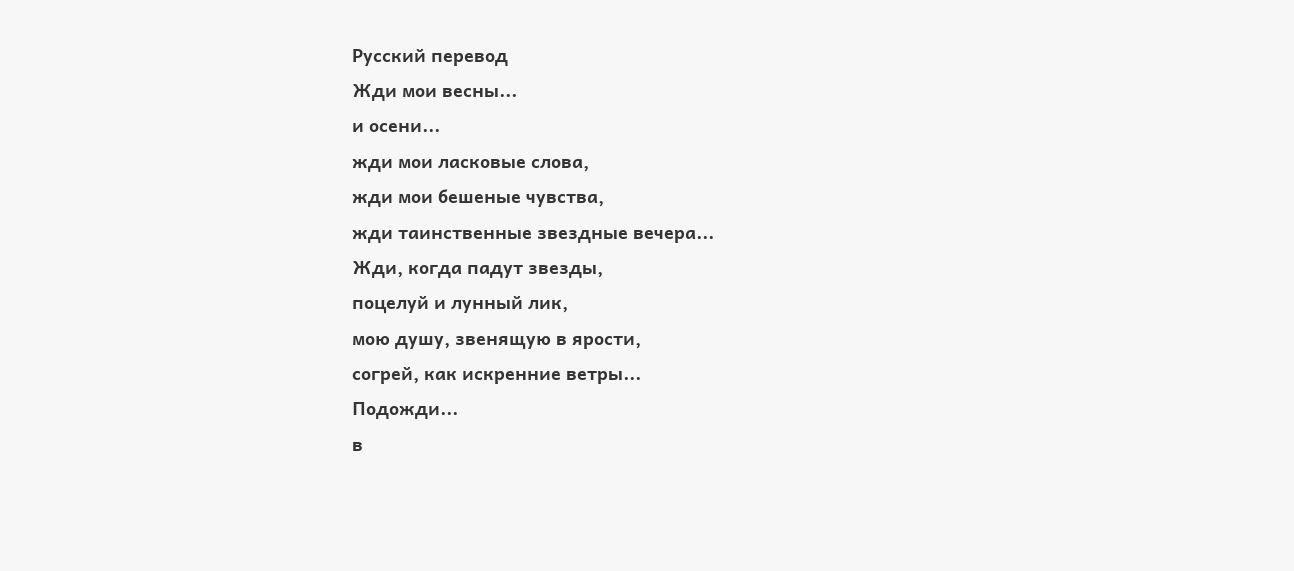Русский перевод
Жди мои весны...
и осени...
жди мои ласковые слова,
жди мои бешеные чувства,
жди таинственные звездные вечера...
Жди, когда падут звезды,
поцелуй и лунный лик,
мою душу, звенящую в ярости,
согрей, как искренние ветры...
Подожди...
в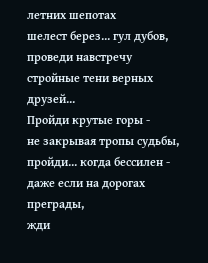летних шепотах
шелест берез... гул дубов,
проведи навстречу
стройные тени верных друзей...
Пройди крутые горы -
не закрывая тропы судьбы,
пройди... когда бессилен -
даже если на дорогах преграды,
жди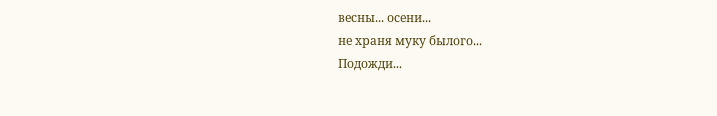весны... осени...
не храня муку былого...
Подожди...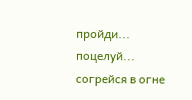пройди... поцелуй...
согрейся в огне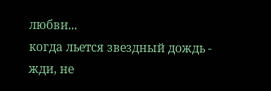любви...
когда льется звездный дождь -
жди, не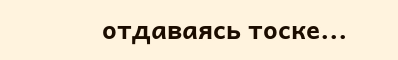отдаваясь тоске...